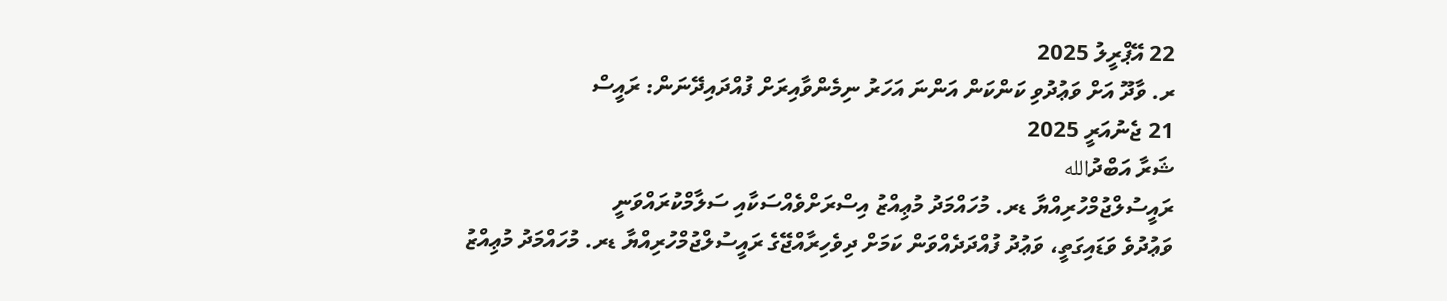22 އޭޕްރީލު 2025
ރ. ވާދޫ އަށް ވަޢުދުވި ކަންކަން އަންނަ އަހަރު ނިމެންވާއިރަށް ފުއްދައިދޭނަން: ރައީސް
21 ޖެނުއަރީ 2025
ޝަރާ އަބްދުالله
ރައީސުލްޖުމްހުރިއްޔާ ޑރ. މުހައްމަދު މުޢިއްޒު އިސްރަށްވެއްސަކާއި ސަލާމްކުރައްވަނީ
ވަޢުދުވެ ވަޑައިގަތީ، ވަޢުދު ފުއްދަދެއްވަން ކަމަށް ދިވެހިރާއްޖޭގެ ރައީސުލްޖުމްހުރިއްޔާ ޑރ. މުހައްމަދު މުޢިއްޒު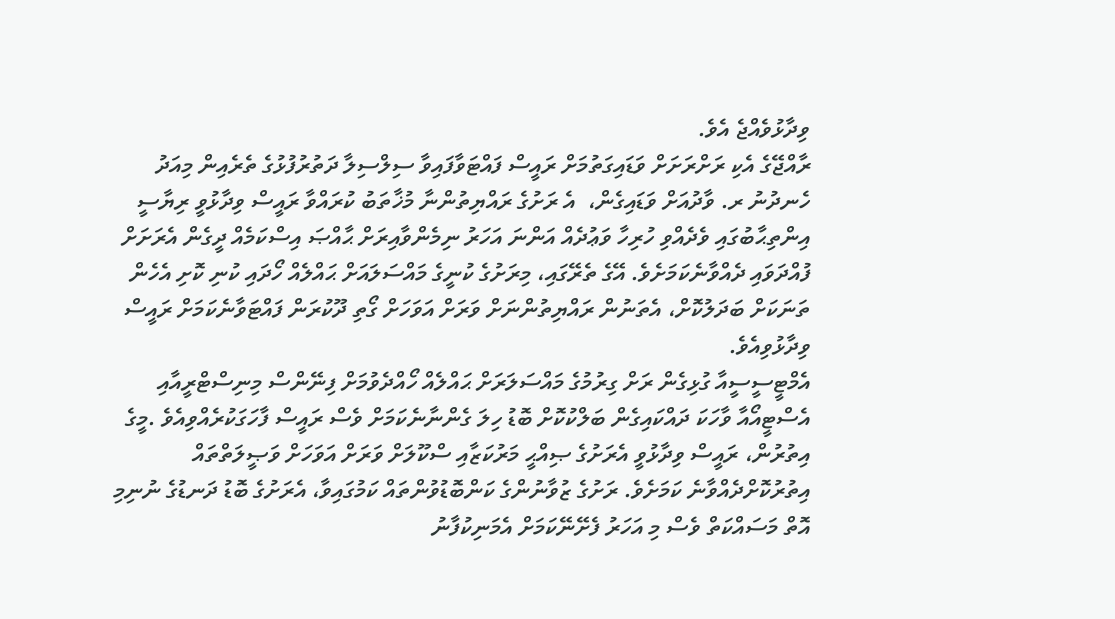ވިދާޅުވެއްޖެ އެވެ.
ރާއްޖޭގެ އެކި ރަށްރަށަށް ވަޑައިގަތުމަށް ރައީސް ފައްޓަވާފައިވާ ސިލްސިލާ ދަތުރުފުޅުގެ ތެރެއިން މިއަދު ހެނދުނު ރ. ވާދުއަށް ވަޑައިގެން،  އެ ރަށުގެ ރައްޔިތުންނާ މުޚާތަބު ކުރައްވާ ރައީސް ވިދާޅުވީ ރިޔާސީ އިންތިޙާބުގައި ވެދެއްވި ހުރިހާ ވަޢުދެއް އަންނަ އަހަރު ނިމެންވާއިރަށް ޙާއްޞަ އިސްކަމެއް ދީގެން އެރަށަށް ފުއްދަވައި ދެއްވާނެކަމަށެވެ. އޭގެ ތެރޭގައި، މިރަށުގެ ކުނީގެ މައްސަލައަށް ޙައްލެއް ހޯދައި ކުނި ކޮށި އެހެން ތަނަކަށް ބަދަލުކޮށް، އެތަނުން ރައްޔިތުންނަށް ވަރަށް އަވަހަށް ގޯތި ދޫކުރަން ފައްޓަވާނެކަމަށް ރައީސް ވިދާޅުވިއެވެ.
އެމްޓީސީސީއާ ގުޅިގެން ރަށް ގިރުމުގެ މައްސަލަރަށް ޙައްލެއް ހޯއްދެވުމަށް ފިނޭންސް މިނިސްޓްރީއާއި އެސްޓީއޯއާ ވާހަކަ ދައްކައިގެން ބަލްކުކޮށް ބޮޑު ހިލަ ގެންނާނެކަމަށް ވެސް ރައީސް ފާހަގަކުރެއްވިއެވެ .މީގެ އިތުރުން، ރައީސް ވިދާޅުވީ އެރަށުގެ ޞިއްޙީ މަރުކަޒާއި ސްކޫލަށް ވަރަށް އަވަހަށް ވަޞީލަތްތައް އިތުރުކޮށްދެއްވާނެ ކަމަށެވެ. ރަށުގެ ޒުވާނުންގެ ކަންބޮޑުވުންތައް ކަމުގައިވާ، އެރަށުގެ ބޮޑު ދަނޑުގެ ނުނިމި އޮތް މަސައްކަތް ވެސް މި އަހަރު ފެށޭނޭކަމަށް އެމަނިކުފާނު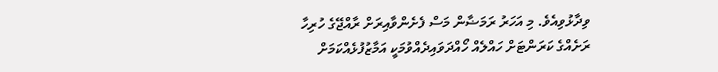ވިދާޅުވިއެވެ. މި އަހަރު ރަމަޟާން މަސް ފެށެންވާއިރަށް ރާއްޖޭގެ ހުރިހާ ރަށެއްގެ ކަރަންޓަށް ހައްލެއް ހޯއްދަވައިދެއްވުމަކީ އަމާޒުފުޅެއްކަމަށް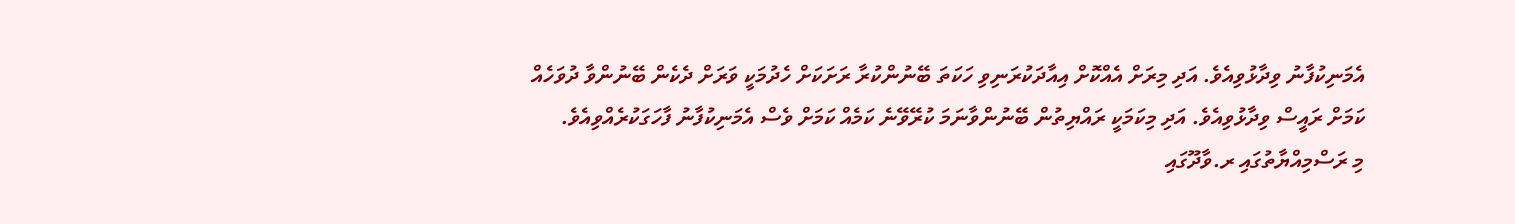އެމަނިކުފާނު ވިދާޅުވިއެވެ. އަދި މިރަށް އެއްކޮށް އިއާދަކުރަނިވި ހަކަތަ ބޭނުންކުރާ ރަށަކަށް ހެދުމަކީ ވަރަށް ދެކެން ބޭނުންވާ ދުވަހެއް ކަމަށް ރައީސް ވިދާޅުވިއެވެ. އަދި މިކަމަކީ ރައްޔިތުން ބޭނުންވާނަމަ ކުރޭވޭނެ ކަމެއް ކަމަށް ވެސް އެމަނިކުފާނު ފާހަގަކުރެއްވިއެވެ.
މި ރަސްމިއްޔާތުގައި ރ.ވާދޫގައި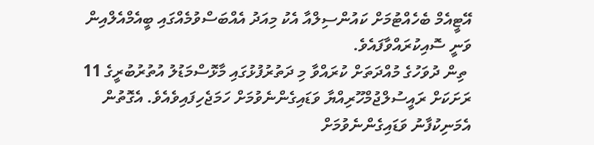އޭޓީއެމް ބެހެއްޓުމަށް ކައުންސިލްއާ އެކު މިއަދު އެއްބަސްވުމެއްގައި ބީއެމްއެލްއިން ވަނީ ސޮއިކުރައްވާފައެވެ.
 ތިން ދުވަހުގެ މުއްދަތަށް ކުރައްވާ މި ދަތުރުފުޅުގައި މާޅޮސްމަޑުލު އުތުރުބުރީގެ 11 ރަށަކަށް ރައީސުލްޖުމްހޫރިއްޔާ ވަޑައިގެންނެވުމަށް ހަމަޖެހިފައިވެއެވެ. އެގޮތުން އެމަނިކުފާނު ވަޑައިގެންނެވުމަށް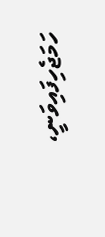ހަމަޖެހިފައިވަނީ،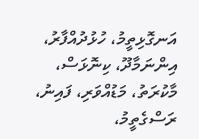އަނގޮޅިތީމު، ހުޅުދުއްފާރު، އިންނަމާދޫ، ކިނޮޅަސް، މާކުރަތު، މަޑުއްވަރި، ފައިނު، ރަސްގެތީމު،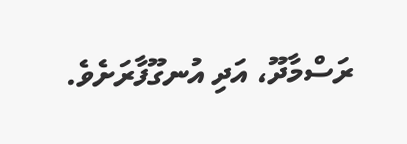ރަސްމާދޫ، އަދި އުނގޫފާރަށެވެ.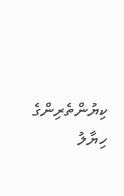ކިޔުންތެރިންގެ ހިޔާލު